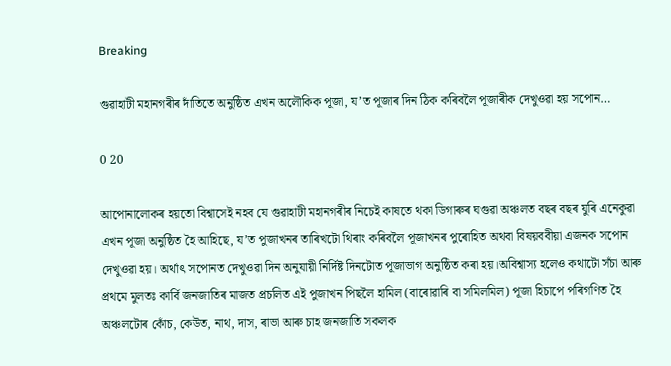Breaking

গুৱাহাটী মহানগৰীৰ দাঁতিতে অনুষ্ঠিত এখন অলৌকিক পূজা, য’ত পূজাৰ দিন ঠিক কৰিবলৈ পূজাৰীক দেখুওৱা হয় সপোন…

0 20

আপোনালোকৰ হয়তো বিশ্বাসেই নহব যে গুৱাহাটী মহানগৰীৰ নিচেই কাষতে থকা ডিগাৰুৰ ঘগুৱা অঞ্চলত বছৰ বছৰ যুৰি এনেকুৱা এখন পূজা অনুষ্ঠিত হৈ আহিছে, য’ত পুজাখনৰ তাৰিখটো থিৰাং কৰিবলৈ পূজাখনৰ পুৰোহিত অথবা বিষয়ববীয়া এজনক সপোন দেখুওৱা হয়। অৰ্থাৎ সপোনত দেখুওৱা দিন অনুযায়ী নিৰ্দিষ্ট দিনটোত পূজাভাগ অনুষ্ঠিত কৰা হয়।অবিশ্বাস্য হলেও কথাটো সঁচা আৰু প্ৰথমে মুলতঃ কাৰ্বি জনজাতিৰ মাজত প্ৰচলিত এই পুজাখন পিছলৈ হামিল (বাৰোৱাৰি বা সমিলমিল) পূজা হিচাপে পৰিগণিত হৈ অঞ্চলটোৰ কোঁচ, কেউত, নাথ, দাস, ৰাভা আৰু চাহ জনজাতি সকলক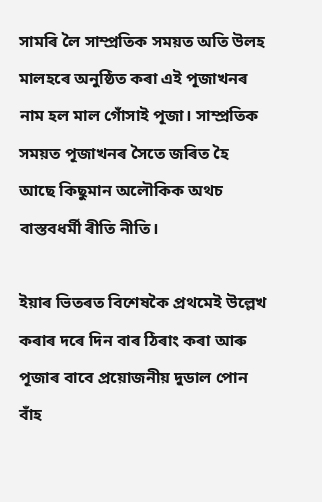সামৰি লৈ সাম্প্ৰতিক সময়ত অতি উলহ মালহৰে অনুষ্ঠিত কৰা এই পূজাখনৰ নাম হল মাল গোঁসাই পূজা। সাম্প্ৰতিক সময়ত পূজাখনৰ সৈতে জৰিত হৈ আছে কিছুমান অলৌকিক অথচ বাস্তবধৰ্মী ৰীতি নীতি।

ইয়াৰ ভিতৰত বিশেষকৈ প্ৰথমেই উল্লেখ কৰাৰ দৰে দিন বাৰ ঠিৰাং কৰা আৰু পূজাৰ বাবে প্ৰয়োজনীয় দুডাল পোন বাঁহ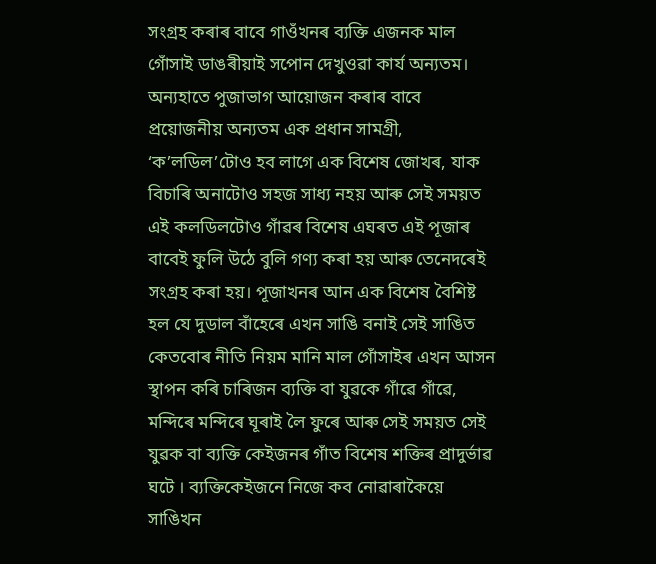সংগ্ৰহ কৰাৰ বাবে গাওঁখনৰ ব্যক্তি এজনক মাল গোঁসাই ডাঙৰীয়াই সপোন দেখুওৱা কাৰ্য অন্যতম। অন্যহাতে পুজাভাগ আয়োজন কৰাৰ বাবে প্ৰয়োজনীয় অন্যতম এক প্ৰধান সামগ্ৰী, ‘ক’লডিল’টোও হব লাগে এক বিশেষ জোখৰ, যাক বিচাৰি অনাটোও সহজ সাধ্য নহয় আৰু সেই সময়ত এই কলডিলটোও গাঁৱৰ বিশেষ এঘৰত এই পূজাৰ বাবেই ফুলি উঠে বুলি গণ্য কৰা হয় আৰু তেনেদৰেই সংগ্ৰহ কৰা হয়। পূজাখনৰ আন এক বিশেষ বৈশিষ্ট হল যে দুডাল বাঁহেৰে এখন সাঙি বনাই সেই সাঙিত কেতবোৰ নীতি নিয়ম মানি মাল গোঁসাইৰ এখন আসন স্থাপন কৰি চাৰিজন ব্যক্তি বা যুৱকে গাঁৱে গাঁৱে, মন্দিৰে মন্দিৰে ঘূৰাই লৈ ফুৰে আৰু সেই সময়ত সেই যুৱক বা ব্যক্তি কেইজনৰ গাঁত বিশেষ শক্তিৰ প্ৰাদুৰ্ভাৱ ঘটে । ব্যক্তিকেইজনে নিজে কব নোৱাৰাকৈয়ে সাঙিখন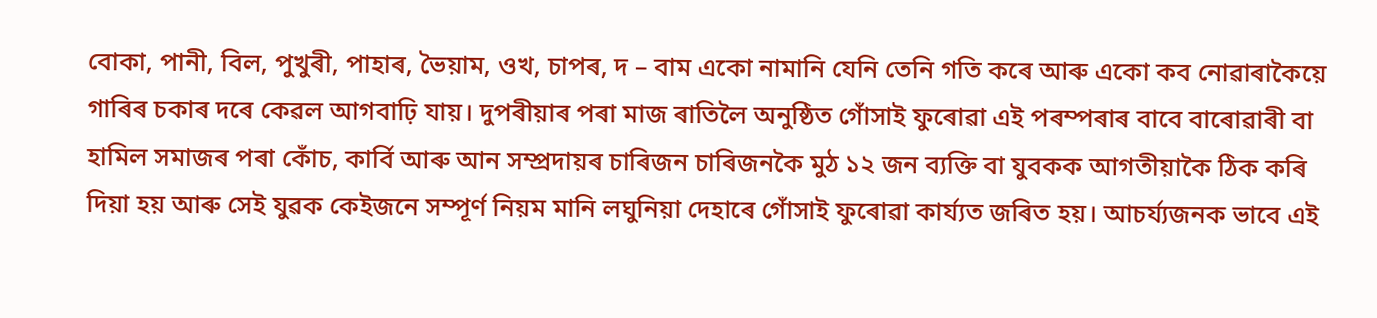বোকা, পানী, বিল, পুখুৰী, পাহাৰ, ভৈয়াম, ওখ, চাপৰ, দ – বাম একো নামানি যেনি তেনি গতি কৰে আৰু একো কব নোৱাৰাকৈয়ে গাৰিৰ চকাৰ দৰে কেৱল আগবাঢ়ি যায়। দুপৰীয়াৰ পৰা মাজ ৰাতিলৈ অনুষ্ঠিত গোঁসাই ফুৰোৱা এই পৰম্পৰাৰ বাবে বাৰোৱাৰী বা হামিল সমাজৰ পৰা কোঁচ, কাৰ্বি আৰু আন সম্প্ৰদায়ৰ চাৰিজন চাৰিজনকৈ মুঠ ১২ জন ব্যক্তি বা যুবকক আগতীয়াকৈ ঠিক কৰি দিয়া হয় আৰু সেই যুৱক কেইজনে সম্পূৰ্ণ নিয়ম মানি লঘুনিয়া দেহাৰে গোঁসাই ফুৰোৱা কাৰ্য্যত জৰিত হয়। আচৰ্য্যজনক ভাবে এই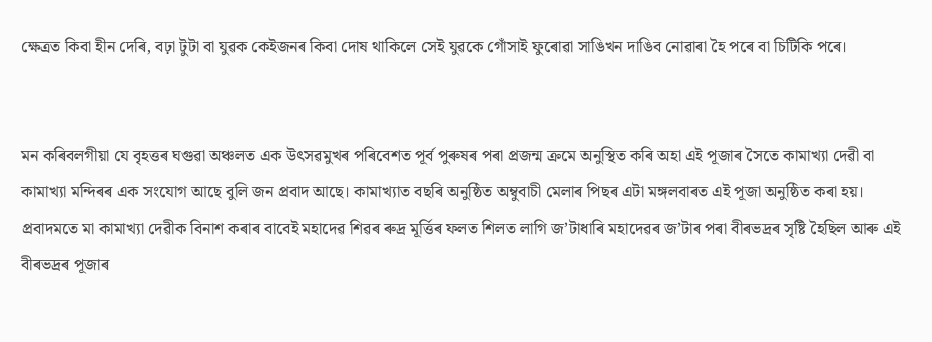ক্ষেত্ৰত কিবা হীন দেৰি, বঢ়া টুটা বা যুৱক কেইজনৰ কিবা দোষ থাকিলে সেই যুৱকে গোঁসাই ফুৰোৱা সাঙিখন দাঙিব নোৱাৰা হৈ পৰে বা চিটিকি পৰে।


মন কৰিবলগীয়া যে বৃহত্তৰ ঘগুৱা অঞ্চলত এক উৎসৱমুখৰ পৰিবেশত পূৰ্ব পুৰুষৰ পৰা প্ৰজন্ম ক্ৰমে অনুস্থিত কৰি অহা এই পূজাৰ সৈতে কামাখ্যা দেৱী বা কামাখ্যা মন্দিৰৰ এক সংযোগ আছে বুলি জন প্ৰবাদ আছে। কামাখ্যাত বছৰি অনুষ্ঠিত অম্বুবাচী মেলাৰ পিছৰ এটা মঙ্গলবাৰত এই পূজা অনুষ্ঠিত কৰা হয়। প্ৰবাদমতে মা কামাখ্যা দেৱীক বিনাশ কৰাৰ বাবেই মহাদেৱ শিৱৰ ৰুদ্ৰ মূৰ্ত্তিৰ ফলত শিলত লাগি জ’টাধাৰি মহাদেৱৰ জ’টাৰ পৰা বীৰভদ্ৰৰ সৃষ্টি হৈছিল আৰু এই বীৰভদ্ৰৰ পূজাৰ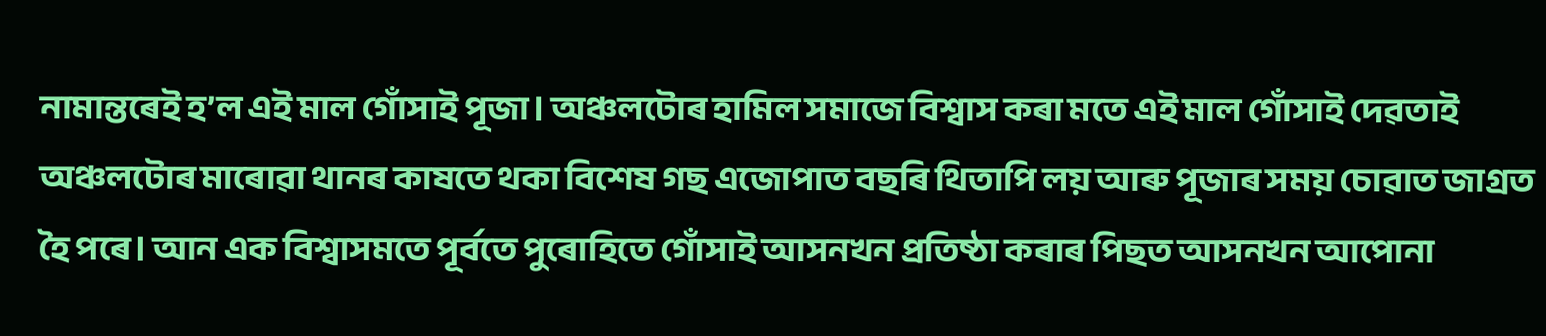নামান্তৰেই হ’ল এই মাল গোঁসাই পূজা। অঞ্চলটোৰ হামিল সমাজে বিশ্বাস কৰা মতে এই মাল গোঁসাই দেৱতাই অঞ্চলটোৰ মাৰোৱা থানৰ কাষতে থকা বিশেষ গছ এজোপাত বছৰি থিতাপি লয় আৰু পূজাৰ সময় চোৱাত জাগ্ৰত হৈ পৰে। আন এক বিশ্বাসমতে পূৰ্বতে পুৰোহিতে গোঁসাই আসনখন প্ৰতিষ্ঠা কৰাৰ পিছত আসনখন আপোনা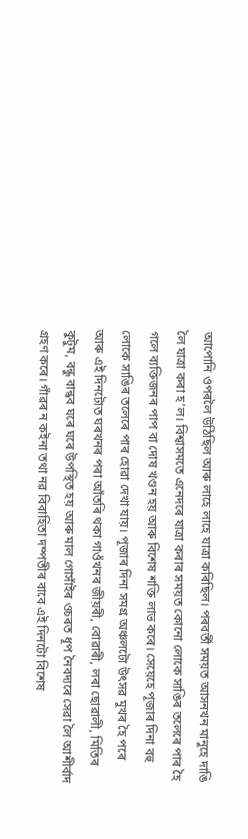আপোনি ওপৰলৈ উঠিছিল আৰু লাহে লাহে যাত্ৰা কৰিছিল। পৰবৰ্তী সময়ত আসনখন মানুহে দাঙি লৈ যাত্ৰা কৰা হ’ল। বিশ্বাসমতে এনেদৰে যাত্ৰা কৰাৰ সময়ত কোনো লোকে সাঙিৰ তলেৰে পাৰ হৈ গলে ব্যক্তিজনৰ পাপ বা দোষ খণ্ডন হয় আৰু বিশেষ শক্তি লাভ কৰে। সেয়েহে পূজাৰ দিনা বহু লোকে সাঙিৰ তলেৰে পাৰ হোৱা দেখা যায়। পূজাৰ দিনা সমগ্ৰ অঞ্চলটো উৎসৱ মুখৰ হৈ পৰে আৰু এই দিনটোত ঘৰখনৰ পৰা আঁতৰি থকা গাওঁখনৰ জীয়ৰী, বোৱাৰী, লৰা ছোৱালী, মিতিৰ কুটুম, বন্ধু বান্ধব ঘৰে ঘৰে উপস্থিত হয় আৰু মাল গোসাঁইৰ ওচৰত ধূপ নৈবদ্যৰে সেৱা লৈ আশীৰ্বাদ গ্ৰহণ কৰে। গাঁৱৰ ন কইনা তথা নৱ বিবাহিতা দম্পতীৰ বাবে এই দিনটো বিশেষ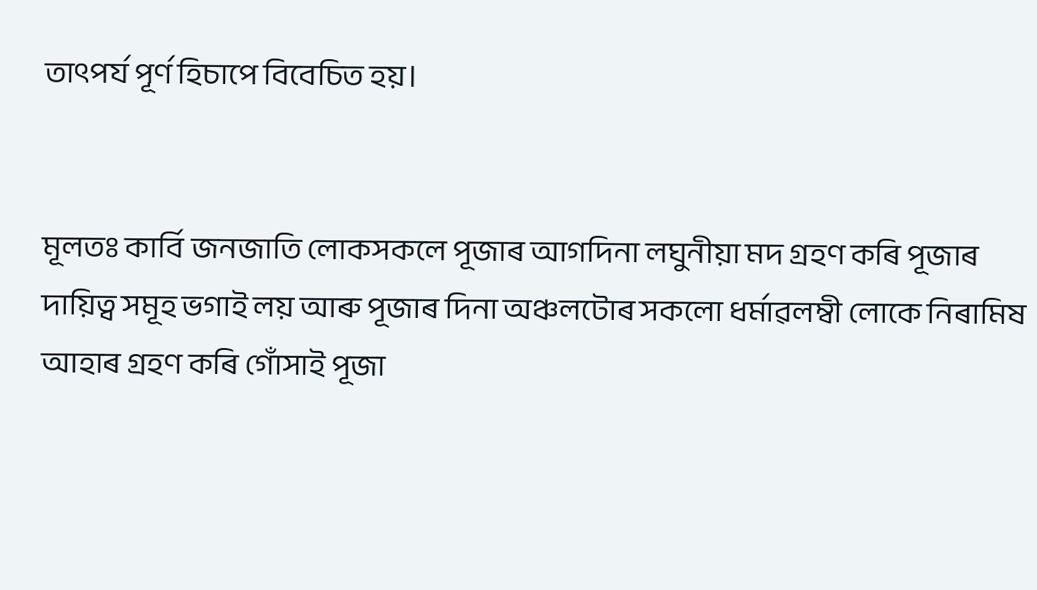তাৎপৰ্য পূৰ্ণ হিচাপে বিবেচিত হয়।


মূলতঃ কাৰ্বি জনজাতি লোকসকলে পূজাৰ আগদিনা লঘুনীয়া মদ গ্ৰহণ কৰি পূজাৰ দায়িত্ব সমূহ ভগাই লয় আৰু পূজাৰ দিনা অঞ্চলটোৰ সকলো ধৰ্মাৱলম্বী লোকে নিৰামিষ আহাৰ গ্ৰহণ কৰি গোঁসাই পূজা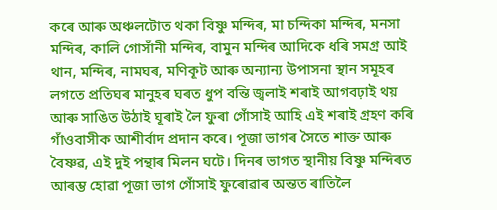কৰে আৰু অঞ্চলটোত থকা বিষ্ণু মন্দিৰ, মা চন্দিকা মন্দিৰ, মনসা মন্দিৰ, কালি গোসাঁনী মন্দিৰ, বামুন মন্দিৰ আদিকে ধৰি সমগ্ৰ আই থান, মন্দিৰ, নামঘৰ, মণিকূট আৰু অন্যান্য উপাসনা স্থান সমূহৰ লগতে প্ৰতিঘৰ মানুহৰ ঘৰত ধুপ বন্তি জ্বলাই শৰাই আগবঢ়াই থয় আৰু সাঙিত উঠাই ঘূৰাই লৈ ফুৰা গোঁসাই আহি এই শৰাই গ্ৰহণ কৰি গাঁওবাসীক আশীৰ্বাদ প্ৰদান কৰে। পূজা ভাগৰ সৈতে শাক্ত আৰু বৈষ্ণৱ, এই দুই পন্থাৰ মিলন ঘটে। দিনৰ ভাগত স্থানীয় বিষ্ণু মন্দিৰত আৰম্ভ হোৱা পূজা ভাগ গোঁসাই ফুৰোৱাৰ অন্তত ৰাতিলৈ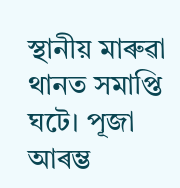স্থানীয় মাৰুৱা থানত সমাপ্তি ঘটে। পূজা আৰম্ভ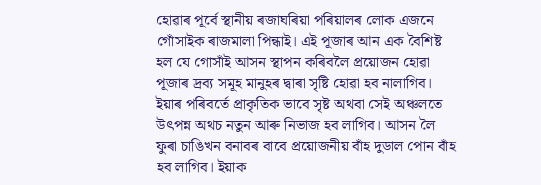হোৱাৰ পূৰ্বে স্থানীয় ৰজাঘৰিয়া পৰিয়ালৰ লোক এজনে গোঁসাইক ৰাজমালা পিন্ধাই। এই পূজাৰ আন এক বৈশিষ্ট হল যে গোসাঁই আসন স্থাপন কৰিবলৈ প্ৰয়োজন হোৱা পূজাৰ দ্ৰব্য সমূহ মানুহৰ দ্বাৰা সৃষ্টি হোৱা হব নালাগিব। ইয়াৰ পৰিবৰ্তে প্ৰাকৃতিক ভাবে সৃষ্ট অথবা সেই অঞ্চলতে উৎপন্ন অথচ নতুন আৰু নিভাজ হব লাগিব। আসন লৈ ফুৰা চাঙিখন বনাবৰ বাবে প্ৰয়োজনীয় বাঁহ দুডাল পোন বাঁহ হব লাগিব। ইয়াক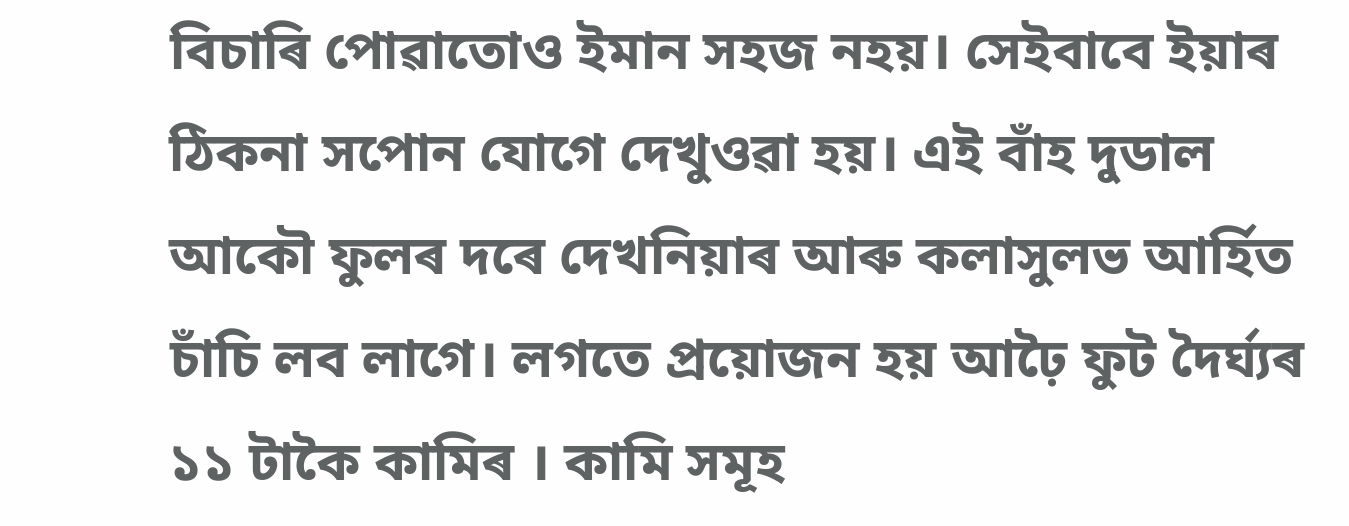বিচাৰি পোৱাতোও ইমান সহজ নহয়। সেইবাবে ইয়াৰ ঠিকনা সপোন যোগে দেখুওৱা হয়। এই বাঁহ দুডাল আকৌ ফুলৰ দৰে দেখনিয়াৰ আৰু কলাসুলভ আৰ্হিত চাঁচি লব লাগে। লগতে প্ৰয়োজন হয় আঢ়ৈ ফুট দৈৰ্ঘ্যৰ ১১ টাকৈ কামিৰ । কামি সমূহ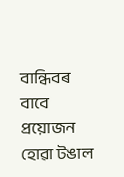বান্ধিবৰ বাবে প্ৰয়োজন হোৱা টঙাল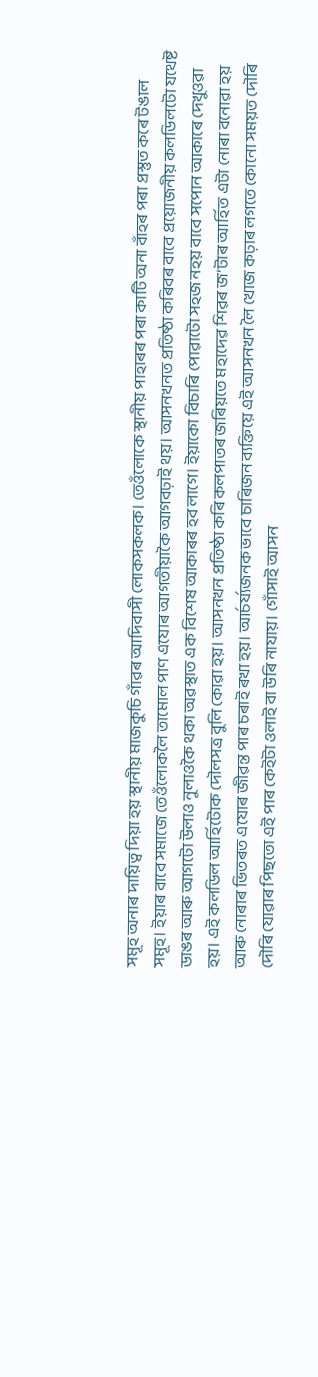সমূহ অনাৰ দায়িত্ব দিয়া হয় স্থানীয় মাজকুচি গাঁৱৰ আদিবাসী লোকসকলক। তেওঁলোকে স্থানীয় পাহাৰৰ পৰা কাটি অনা বাঁহৰ পৰা প্ৰস্তুত কৰে টঙাল সমূহ। ইয়াৰ বাবে সমাজে তেওঁলোকলৈ তামোল পাণ এযোৰ আগতীয়াকৈ আগবঢ়াই থয়। আসনখনত প্ৰতিষ্ঠা কৰিবৰ বাবে প্ৰয়োজনীয় কলডিলটো যথেষ্ট ডাঙৰ আৰু আগটো উলাও নুলাওকৈ থকা অৱস্থাত এক বিশেষ আকাৰৰ হব লাগে। ইয়াকো বিচাৰি পোৱাটো সহজ নহয় বাবে সপোন আকাৰে দেখুওৱা হয়। এই কলডিল আৰ্হিটোক দৌলসত্ৰ বুলি কোৱা হয়। আসনখন প্ৰতিষ্ঠা কৰি কলপাতৰ জৰিয়তে মহাদেৱ শিৱৰ জ’টাৰ আৰ্হিত এটা নোৰা বনোৱা হয় আৰু নোৰাৰ ভিতৰত এযোৰ জীৱন্ত পাৰ চৰাই ৰখা হয়। আৰ্চৰ্য্যজনক ভাবে চাৰিজন ব্যক্তিয়ে এই আসনখন লৈ খোজ কঢ়াৰ লগতে কোনো সময়ত দৌৰি দৌৰি যোৱাৰ পিছতো এই পাৰ কেইটা ওলাই বা উৰি নাযায়। গোঁসাই আসন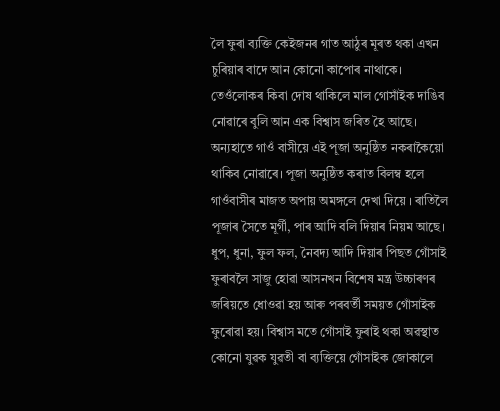লৈ ফুৰা ব্যক্তি কেইজনৰ গাত আঠুৰ মূৰত থকা এখন চুৰিয়াৰ বাদে আন কোনো কাপোৰ নাথাকে। তেওঁলোকৰ কিবা দোষ থাকিলে মাল গোসাঁইক দাঙিব নোৱাৰে বুলি আন এক বিশ্বাস জৰিত হৈ আছে। অন্যহাতে গাওঁ বাসীয়ে এই পূজা অনুষ্ঠিত নকৰাকৈয়ো থাকিব নোৱাৰে। পূজা অনুষ্ঠিত কৰাত বিলম্ব হলে গাওঁবাসীৰ মাজত অপায় অমঙ্গলে দেখা দিয়ে । ৰাতিলৈ পূজাৰ সৈতে মূৰ্গী, পাৰ আদি বলি দিয়াৰ নিয়ম আছে। ধুপ, ধুনা, ফুল ফল, নৈবদ্য আদি দিয়াৰ পিছত গোঁসাই ফুৰাবলৈ সাজু হোৱা আসনখন বিশেষ মন্ত্ৰ উচ্চাৰণৰ জৰিয়তে ধোওৱা হয় আৰু পৰবৰ্তী সময়ত গোঁসাইক ফুৰোৱা হয়। বিশ্বাস মতে গোঁসাই ফুৰাই থকা অৱস্থাত কোনো যুৱক যুৱতী বা ব্যক্তিয়ে গোঁসাইক জোকালে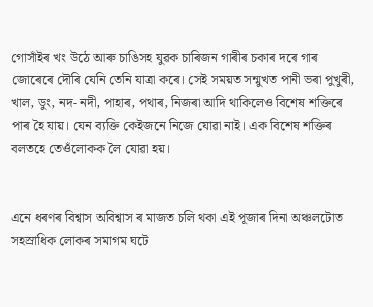গোসাঁইৰ খং উঠে আৰু চাঙিসহ যুৱক চাৰিজন গাৰীৰ চকাৰ দৰে গাৰ জোৰেৰে দৌৰি যেনি তেনি যাত্ৰা কৰে। সেই সময়ত সন্মুখত পানী ভৰা পুখুৰী, খাল, ডুং, নদ- নদী, পাহাৰ, পথাৰ, নিজৰা আদি থাকিলেও বিশেষ শক্তিৰে পাৰ হৈ যায়। যেন ব্যক্তি কেইজনে নিজে যোৱা নাই। এক বিশেষ শক্তিৰ বলতহে তেওঁলোকক লৈ যোৱা হয়।


এনে ধৰণৰ বিশ্বাস অবিশ্বাস ৰ মাজত চলি থকা এই পূজাৰ দিনা অঞ্চলটোত সহস্ৰাধিক লোকৰ সমাগম ঘটে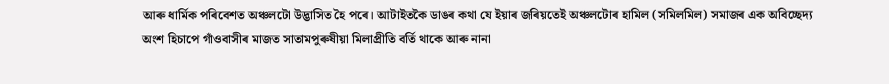আৰু ধাৰ্মিক পৰিবেশত অঞ্চলটো উদ্ভাসিত হৈ পৰে। আটাইতকৈ ডাঙৰ কথা যে ইয়াৰ জৰিয়তেই অঞ্চলটোৰ হামিল (সমিলমিল) সমাজৰ এক অবিচ্ছেদ্য অংশ হিচাপে গাঁওবাসীৰ মাজত সাতামপুৰুষীয়া মিলাপ্ৰীতি বৰ্তি থাকে আৰু নানা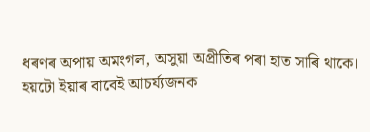ধৰণৰ অপায় অমংগল, অসুয়া অপ্ৰীতিৰ পৰা হাত সাৰি থাকে। হয়টো ইয়াৰ বাবেই আচৰ্য্যজনক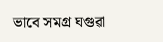ভাবে সমগ্ৰ ঘগুৱা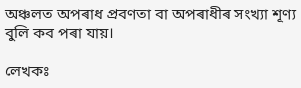অঞ্চলত অপৰাধ প্ৰবণতা বা অপৰাধীৰ সংখ্যা শূণ্য বুলি কব পৰা যায়।

লেখকঃ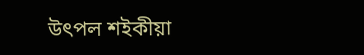উৎপল শইকীয়া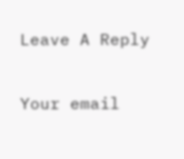Leave A Reply

Your email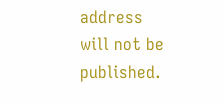address will not be published.